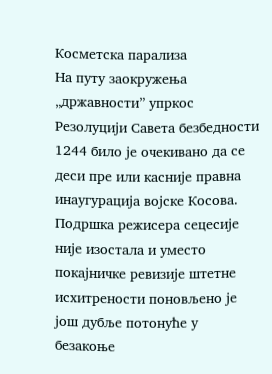Косметска парализа
На путу заокружења „државности” упркос Резолуцији Савета безбедности 1244 било је очекивано да се деси пре или касније правна инаугурација војске Косова. Подршка режисера сецесије није изостала и уместо покајничке ревизије штетне исхитрености поновљено је још дубље потонуће у безакоње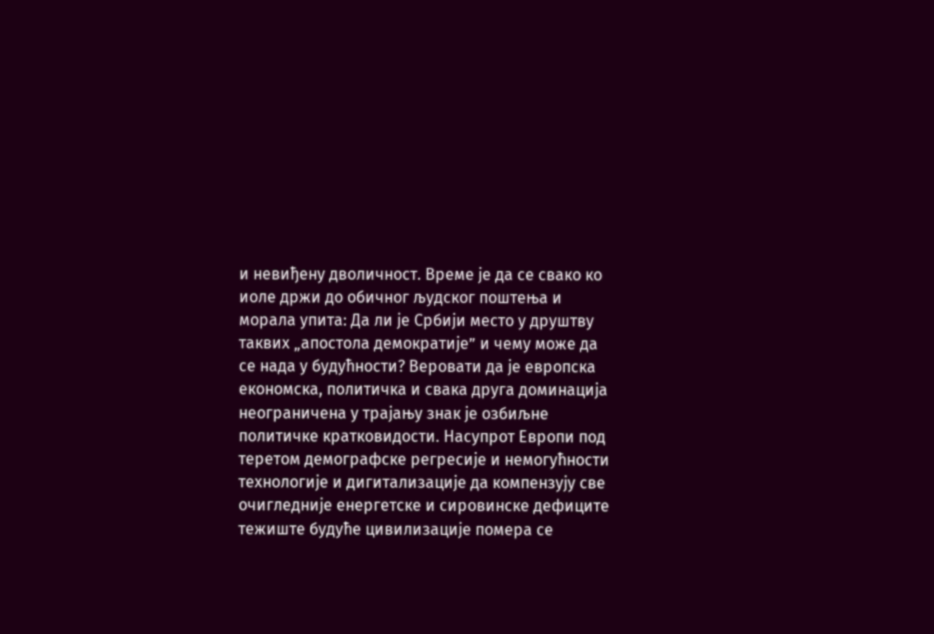и невиђену дволичност. Време је да се свако ко иоле држи до обичног људског поштења и морала упита: Да ли је Србији место у друштву таквих „апостола демократије” и чему може да се нада у будућности? Веровати да је европска економска, политичка и свака друга доминација неограничена у трајању знак је озбиљне политичке кратковидости. Насупрот Европи под теретом демографске регресије и немогућности технологије и дигитализације да компензују све очигледније енергетске и сировинске дефиците тежиште будуће цивилизације помера се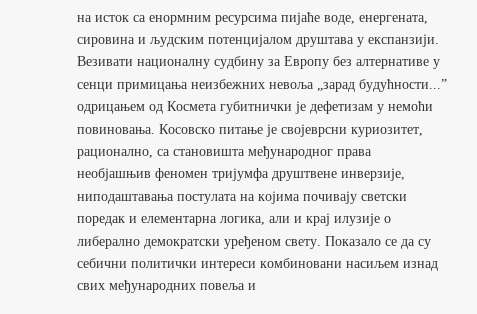на исток са енормним ресурсима пијаће воде, енергената, сировина и људским потенцијалом друштава у експанзији. Везивати националну судбину за Европу без алтернативе у сенци примицања неизбежних невоља „зарад будућности...” одрицањем од Космета губитнички је дефетизам у немоћи повиновања. Косовско питање је својеврсни куриозитет, рационално, са становишта међународног права необјашњив феномен тријумфа друштвене инверзије, ниподаштавања постулата на којима почивају светски поредак и елементарна логика, али и крај илузије о либерално демократски уређеном свету. Показало се да су себични политички интереси комбиновани насиљем изнад свих међународних повеља и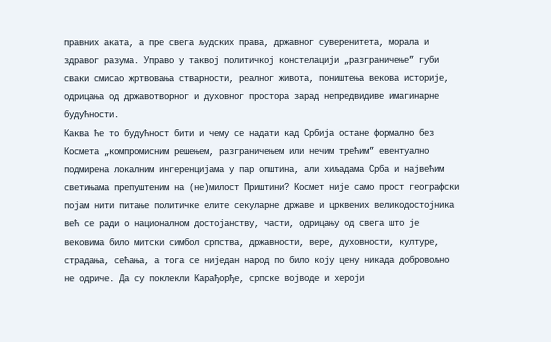правних аката, а пре свега људских права, државног суверенитета, морала и здравог разума. Управо у таквој политичкој констелацији „разграничење” губи сваки смисао жртвовања стварности, реалног живота, поништења векова историје, одрицања од државотворног и духовног простора зарад непредвидиве имагинарне будућности.
Каква ће то будућност бити и чему се надати кад Србија остане формално без Космета „компромисним решењем, разграничењем или нечим трећим” евентуално подмирена локалним ингеренцијама у пар општина, али хиљадама Срба и највећим светињама препуштеним на (не)милост Приштини? Космет није само прост географски појам нити питање политичке елите секуларне државе и црквених великодостојника већ се ради о националном достојанству, части, одрицању од свега што је вековима било митски симбол српства, државности, вере, духовности, културе, страдања, сећања, а тога се ниједан народ по било коју цену никада добровољно не одриче. Да су поклекли Карађорђе, српске војводе и хероји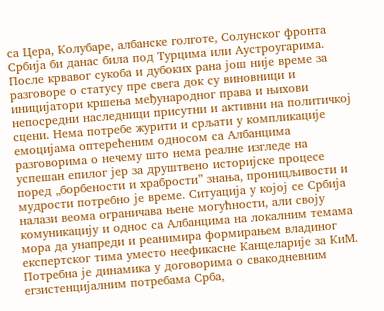са Цера, Колубаре, албанске голготе, Солунског фронта Србија би данас била под Турцима или Аустроугарима.
После крвавог сукоба и дубоких рана још није време за разговоре о статусу пре свега док су виновници и иницијатори кршења међународног права и њихови непосредни наследници присутни и активни на политичкој сцени. Нема потребе журити и срљати у компликације емоцијама оптерећеним односом са Албанцима разговорима о нечему што нема реалне изгледе на успешан епилог јер за друштвено историјске процесе поред „борбености и храбрости” знања, проницљивости и мудрости потребно је време. Ситуација у којој се Србија налази веома ограничава њене могућности, али своју комуникацију и однос са Албанцима на локалним темама мора да унапреди и реанимира формирањем владиног експертског тима уместо неефикасне Канцеларије за КиМ. Потребна је динамика у договорима о свакодневним егзистенцијалним потребама Срба,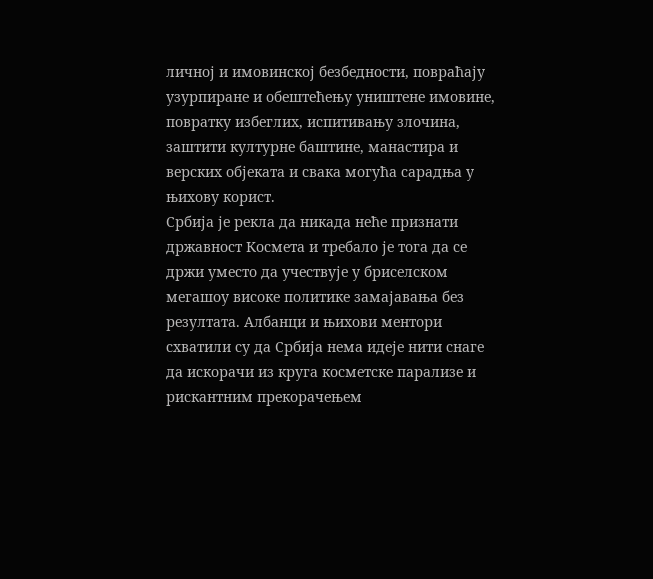личној и имовинској безбедности, повраћају узурпиране и обештећењу уништене имовине, повратку избеглих, испитивању злочина, заштити културне баштине, манастира и верских објеката и свака могућа сарадња у њихову корист.
Србија је рекла да никада неће признати државност Космета и требало је тога да се држи уместо да учествује у бриселском мегашоу високе политике замајавања без резултата. Албанци и њихови ментори схватили су да Србија нема идеје нити снаге да искорачи из круга косметске парализе и рискантним прекорачењем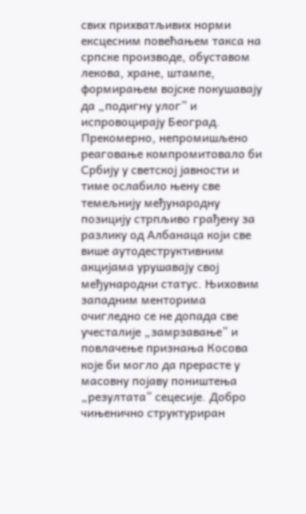свих прихватљивих норми ексцесним повећањем такса на српске производе, обуставом лекова, хране, штампе, формирањем војске покушавају да „подигну улог” и испровоцирају Београд. Прекомерно, непромишљено реаговање компромитовало би Србију у светској јавности и тиме ослабило њену све темељнију међународну позицију стрпљиво грађену за разлику од Албанаца који све више аутодеструктивним акцијама урушавају свој међународни статус. Њиховим западним менторима очигледно се не допада све учесталије „замрзавање” и повлачење признања Косова које би могло да прерасте у масовну појаву поништења „резултата” сецесије. Добро чињенично структуриран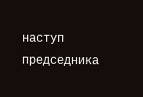наступ председника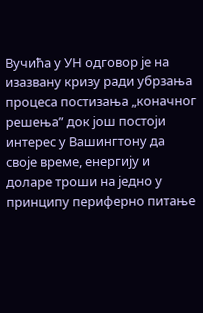Вучића у УН одговор је на изазвану кризу ради убрзања процеса постизања „коначног решења” док још постоји интерес у Вашингтону да своје време, енергију и доларе троши на једно у принципу периферно питање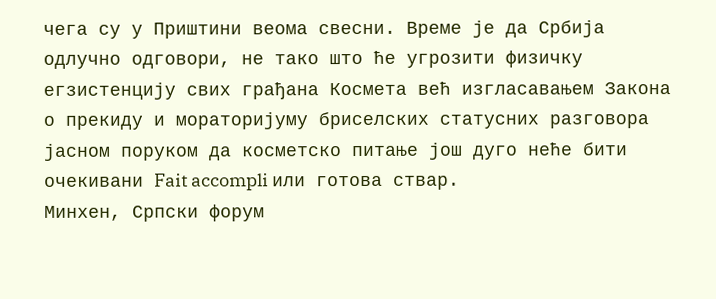чега су у Приштини веома свесни. Време је да Србија одлучно одговори, не тако што ће угрозити физичку егзистенцију свих грађана Космета већ изгласавањем Закона о прекиду и мораторијуму бриселских статусних разговора јасном поруком да косметско питање још дуго неће бити очекивани Fait accompli или готова ствар.
Минхен, Српски форум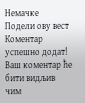Немачке
Подели ову вест
Комeнтар успeшно додат!
Ваш комeнтар ћe бити видљив чим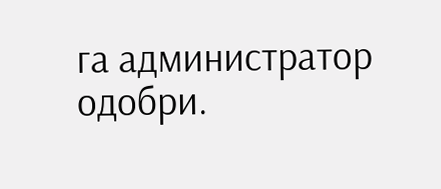га администратор одобри.